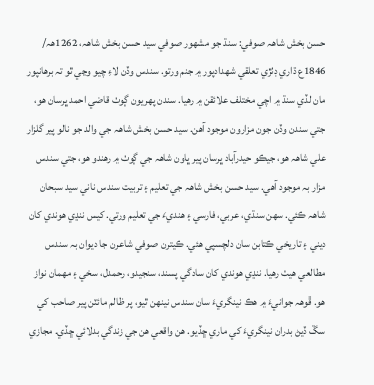حسن بخش شاھہ صوفي: سنڌ جو مشھور صوفي سيد حسن بخش شاھہ، 1262ھہ/ 1846ع ڌاري ڊٺڙي تعلقي شھدادپور ۾ جنم ورتو. سندس وڏن لاءِ چيو وڃي ٿو تہ برهانپور مان لڏي سنڌ ۾ اچي مختلف علائقن ۾ رهيا. سندن پهريون ڳوٺ قاضي احمد ڀرسان هو، جتي سندن وڏن جون مزارون موجود آهن. سيد حسن بخش شاھہ جي والد جو نالو پير گلزار علي شاھہ هو، جيڪو حيدرآباد ڀرسان پير ڀاون شاھہ جي ڳوٺ ۾ رهندو هو، جتي سندس مزار بہ موجود آهي. سيد حسن بخش شاھہ جي تعليم ۽ تربيت سندس ناني سيد سبحان شاھہ ڪئي. سھن سنڌي، عربي، فارسي ۽ هنديءَ جي تعليم ورتي. کيس ننڍي هوندي کان ديني ۽ تاريخي ڪتابن سان دلچسپي هئي. ڪيترن صوفي شاعرن جا ديوان بہ سندس مطالعي هيٺ رهيا. ننڍي هوندي کان سادگي پسند، سنجيدو، رحمدل، سخي ۽ مهمان نواز هو. ڦوھہ جوانيءَ ۾ هڪ نينگريءَ سان سندس نينھن ٿيو، پر ظالم مائٽن پير صاحب کي سڱ ڏيڻ بدران نينگريءَ کي ماري ڇڏيو. هن واقعي هن جي زندگي بدلائي ڇڏي. مجازي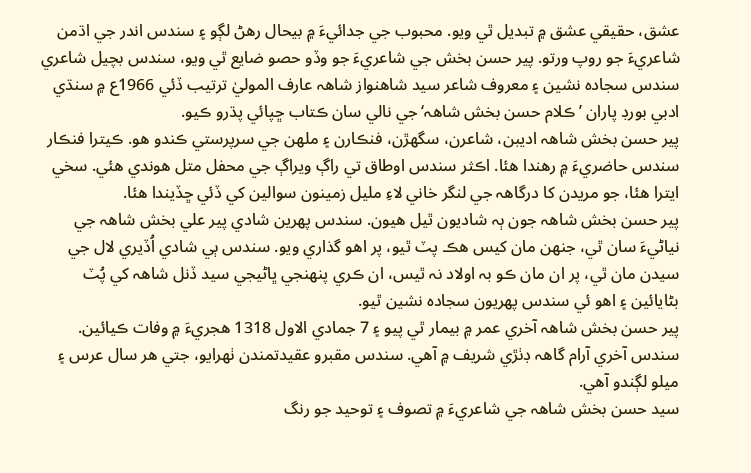عشق، حقيقي عشق ۾ تبديل ٿي ويو. محبوب جي جدائيءَ ۾ بيحال رهڻ لڳو ۽ سندس اندر جي اڌمن شاعريءَ جو روپ ورتو. پير حسن بخش جي شاعريءَ جو وڏو حصو ضايع ٿي ويو، سندس بچيل شاعري سندس سجادہ نشين ۽ معروف شاعر سيد شاهنواز شاھہ عارف الموليٰ ترتيب ڏئي 1966ع ۾ سنڌي ادبي بورڊ پاران ’ڪلام حسن بخش شاھہ‘ جي نالي سان ڪتاب ڇپائي پڌرو ڪيو.
پير حسن بخش شاھہ اديبن، شاعرن، سگهڙن، فنڪارن ۽ ملهن جي سرپرستي ڪندو هو. ڪيترا فنڪار سندس حاضريءَ ۾ رهندا هئا. اڪثر سندس اوطاق تي راڳ ويراڳ جي محفل متل هوندي هئي. سخي ايترا هئا، جو مريدن کا درگاھہ جي لنگر خاني لاءِ مليل زمينون سوالين کي ڏئي ڇڏيندا هئا.
پير حسن بخش شاھہ جون ٻہ شاديون ٿيل هيون. سندس پهرين شادي پير علي بخش شاھہ جي نياڻيءَ سان ٿي، جنهن مان کيس هڪ پٽ ٿيو، پر اهو گذاري ويو. سندس ٻي شادي اُڏيري لال جي سيدن مان ٿي، پر ان مان ڪو بہ اولاد نہ ٿيس، ان ڪري پنھنجي ڀاڻيجي سيد ڏنل شاھہ کي پُٽ بڻايائين ۽ اهو ئي سندس پهريون سجادہ نشين ٿيو.
پير حسن بخش شاھہ آخري عمر ۾ بيمار ٿي پيو ۽ 7 جمادي الاول 1318 هجريءَ ۾ وفات ڪيائين. سندس آخري آرام گاھہ ڊٺڙي شريف ۾ آهي. سندس مقبرو عقيدتمندن ٺهرايو، جتي هر سال عرس ۽ ميلو لڳندو آهي.
سيد حسن بخش شاھہ جي شاعريءَ ۾ تصوف ۽ توحيد جو رنگ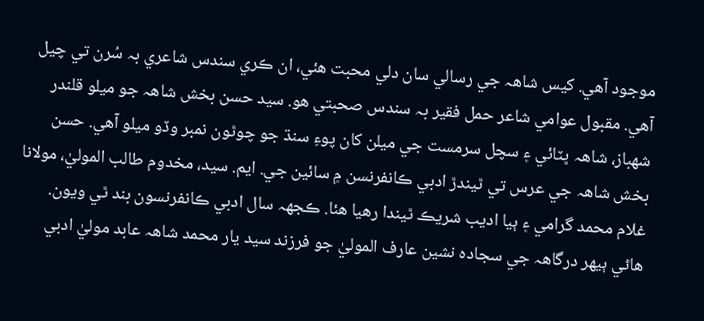موجود آهي. کيس شاھہ جي رسالي سان دلي محبت هئي، ان ڪري سندس شاعري بہ سُرن تي چيل آهي. مقبول عوامي شاعر حمل فقير بہ سندس صحبتي هو. سيد حسن بخش شاھہ جو ميلو قلندر شهباز، شاھہ ڀٽائي ۽ سچل سرمست جي ميلن کان پوءِ سنڌ جو چوٿون نمبر وڏو ميلو آهي. حسن بخش شاھہ جي عرس تي ٿيندڙ ادبي ڪانفرنسن ۾ سائين جي. ايم. سيد، مخدوم طالب الموليٰ، مولانا غلام محمد گرامي ۽ ٻيا اديب شريڪ ٿيندا رهيا هئا. ڪجهہ سال ادبي ڪانفرنسون بند ٿي ويون. هاڻي ٻيهر درگاھہ جي سجادہ نشين عارف الموليٰ جو فرزند سيد يار محمد شاھہ عابد موليٰ ادبي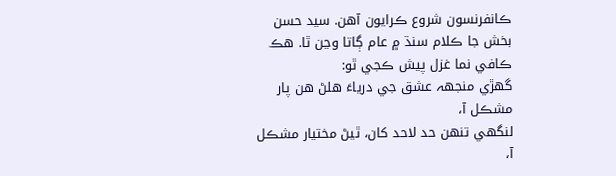ڪانفرنسون شروع ڪرايون آهن. سيد حسن بخش جا ڪلام سنڌ ۾ عام ڳاتا وڃن ٿا. هڪ ڪافي نما غزل پيش ڪجي ٿو:
گهڙي منجهہ عشق جي درياءَ هلڻ هن پار مشڪل آ،
لنگهي تنهن حد لاحد کان، ٿيڻ مختيار مشڪل آ،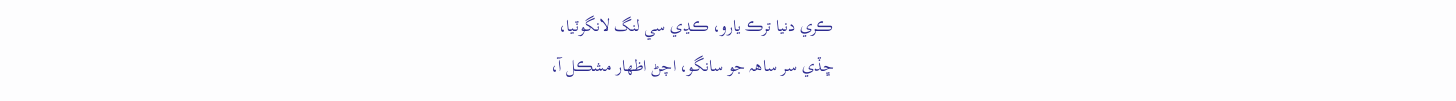ڪري دنيا ترڪ يارو، ڪڍي سي لنگ لانگوٽيا،
ڇڏي سر ساھہ جو سانگو، اچڻ اظهار مشڪل آ،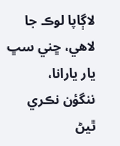لاڳاپا لوڪ جا لاهي، ڇني سڀ يار يارانا،
ننگؤن نڪري ٿيڻ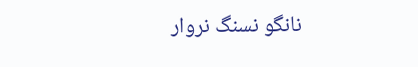نانگو نسنگ نروار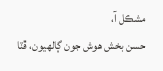مشڪل آ،
حسن بخش هوش جون ڳالهيون، ڦٽا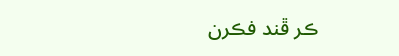ڪر ڦند فڪرن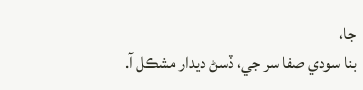جا،
بنا سودي صفا سر جي، ڏسڻ ديدار مشڪل آ.